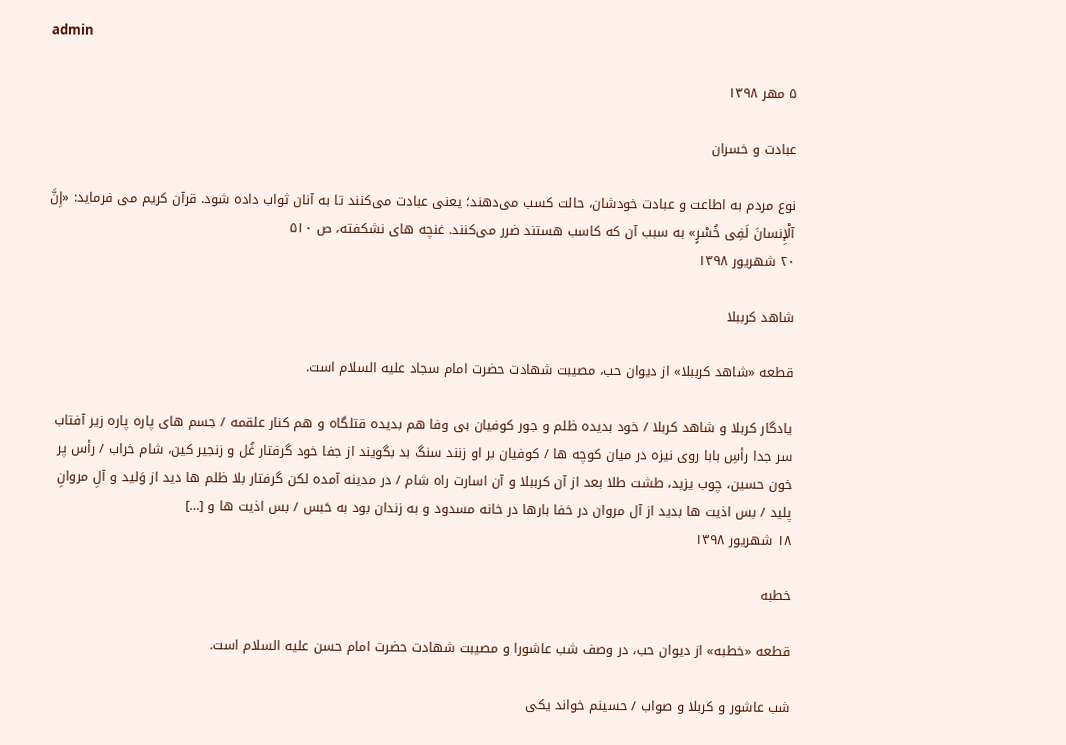admin

۵ مهر ۱۳۹۸

عبادت و خسران

نوع مردم به اطاعت و عبادت خودشان، حالت کسب مى‌دهند؛ یعنى عبادت مى‌کنند تا به آنان ثواب داده شود. قرآن کریم مى فرماید: «إِنَّ آلْإِنسانَ لَفِى خُسْرٍ» به سبب آن که کاسب هستند ضرر مى‌کنند. غنچه های نشکفته، ص ۵۱۰
۲۰ شهریور ۱۳۹۸

شاهد کرببلا

قطعه «شاهد کرببلا» از دیوان حب، مصیبت شهادت حضرت امام سجاد علیه السلام است.

یادگار کربلا و شاهد کربلا / خود بدیده ظلم و جور کوفیان بی وفا هم بدیده قتلگاه و هم کنار علقمه / جسم های پاره پاره زیر آفتاب سر جدا رأسِ بابا روی نیزه در میان کوچه ها / کوفیان بر او زنند سنگ بد بگویند از جفا خود گرفتار غُل و زنجیر کین، شام خراب / رأس پر خون حسین، چوب یزید، طشت طلا بعد از آن کرببلا و آن اسارت راه شام / در مدینه آمده لکن گرفتار بلا ظلم ها دید از وَلید و آلِ مروانِ پلید / بس اذیت ها بدید از آل مروان در خفا بارها در خانه مسدود و به زندان بود به حَبس / بس اذیت ها و […]
۱۸ شهریور ۱۳۹۸

خطبه

قطعه «خطبه» از دیوان حب، در وصف شب عاشورا و مصیبت شهادت حضرت امام حسن علیه السلام است.

شب عاشور و کربلا و صواب / حسینم خواند یکی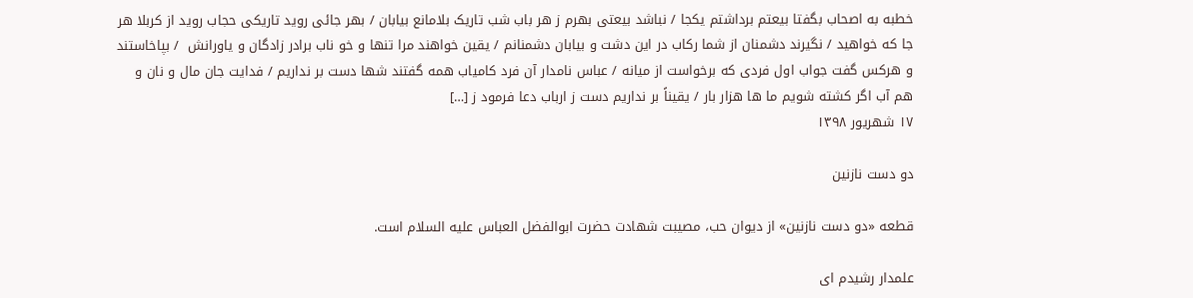خطبه به اصحاب بگفتا بیعتم برداشتم یکجا / نباشد بیعتی بهرم ز هر باب شب تاریک بلامانع بیابان / بهر جائی روید تاریکی حجاب روید از کربلا هر جا که خواهید / نگیرند دشمنان از شما رکاب در این دشت و بیابان دشمنانم / یقین خواهند مرا تنها و خو ناب برادر زادگان و یاورانش  / بپاخاستند و هرکس گفت جواب اول فردی که برخواست از میانه / عباس نامدار آن فرد کامیاب همه گفتند شها دست بر نداریم / فدایت جان مال و نان و هم آب اگر کشته شویم ما ها هزار بار / یقیناً بر نداریم دست ز ارباب دعا فرمود ز […]
۱۷ شهریور ۱۳۹۸

دو دست نازنین

قطعه «دو دست نازنین» از دیوان حب، مصیبت شهادت حضرت ابوالفضل العباس علیه السلام است.

علمدار رشیدم ای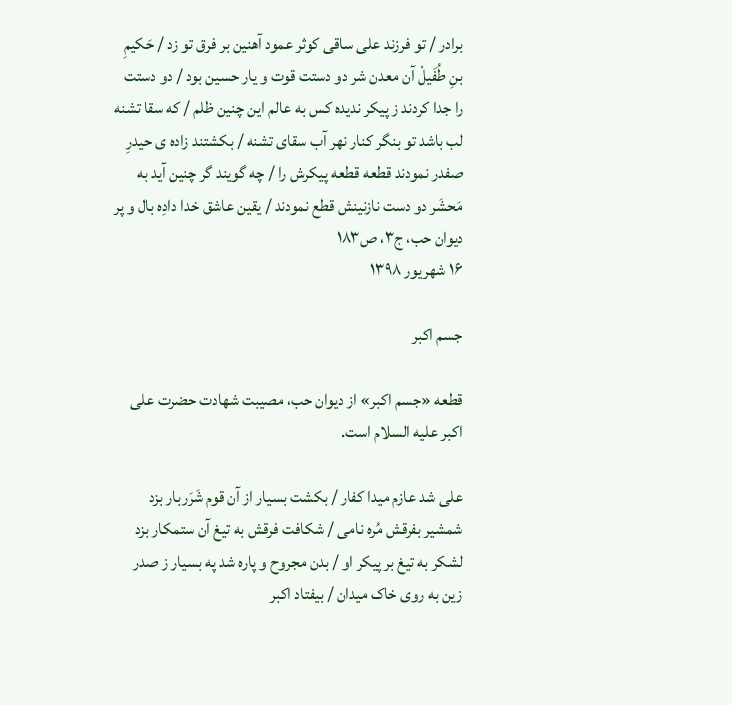برادر / تو فرزند علی ساقی کوثر عمود آهنین بر فرق تو زد / حَکیمِ بنِ طُفَیلْ آن معدن شر دو دستت قوت و یار حسین بود / دو دستت را جدا کردند ز پیکر ندیده کس به عالم این چنین ظلم / که سقا تشنه لب باشد تو بنگر کنار نهر آب سقای تشنه / بکشتند زاده ی حیدرِ صفدر نمودند قطعه قطعه پیکرش را / چه گویند گر چنین آید به مَحشَر دو دست نازنینش قطع نمودند / یقین عاشق خدا دادِه بال و پر دیوان حب، ج۳، ص۱۸۳
۱۶ شهریور ۱۳۹۸

جسم اکبر

قطعه «جسم اکبر» از دیوان حب، مصیبت شهادت حضرت علی اکبر علیه السلام است.

علی شد عازم میدا کفار / بکشت بسیار از آن قوم شَرَربار بزد شمشیر بفرقش مُره نامی / شکافت فرقش به تیغ آن ستمکار بزد لشکر به تیغ بر پیکر او / بدن مجروح و پاره شد په بسیار ز صدر زین به روی خاک میدان / بیفتاد اکبر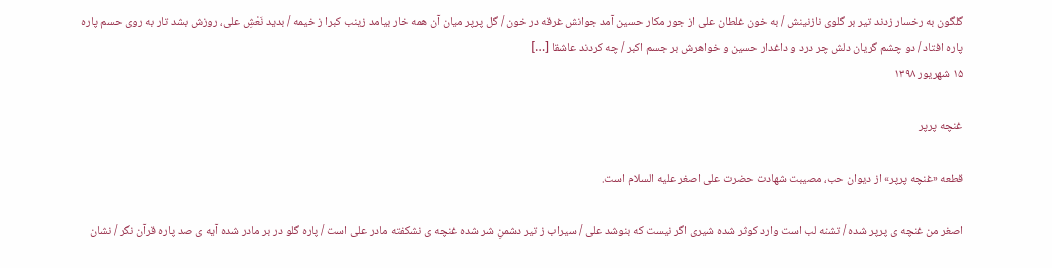گلگون به رخسار زدند تیر بر گلوی نازنینش / به خون غلطان علی از جور مکار حسین آمد جوانش غرقه در خون / گل پرپر میان آن همه خار بیامد زینب کبرا ز خیمه / بدید نَعْشِ علی، روزش بشد تار به روی حسم پاره پاره افتاد / دو چشم گریان دلش چر درد و داغدار حسین و خواهرش بر جسم اکبر / چه کردند عاشقا […]
۱۵ شهریور ۱۳۹۸

غنچه پرپر

قطعه «غنچه پرپر» از دیوان حب، مصیبت شهادت حضرت علی اصغر علیه السلام است.

اصغر من غنچه ی پرپر شده / تشنه لب است وارد کوثر شده شیری اگر نیست که بنوشد علی / سیراب ز تیر دشمنِ شر شده غنچه ی نشکفته مادر علی است / پاره گلو در بر مادر شده آیه ی صد پاره قرآن نگر / نشان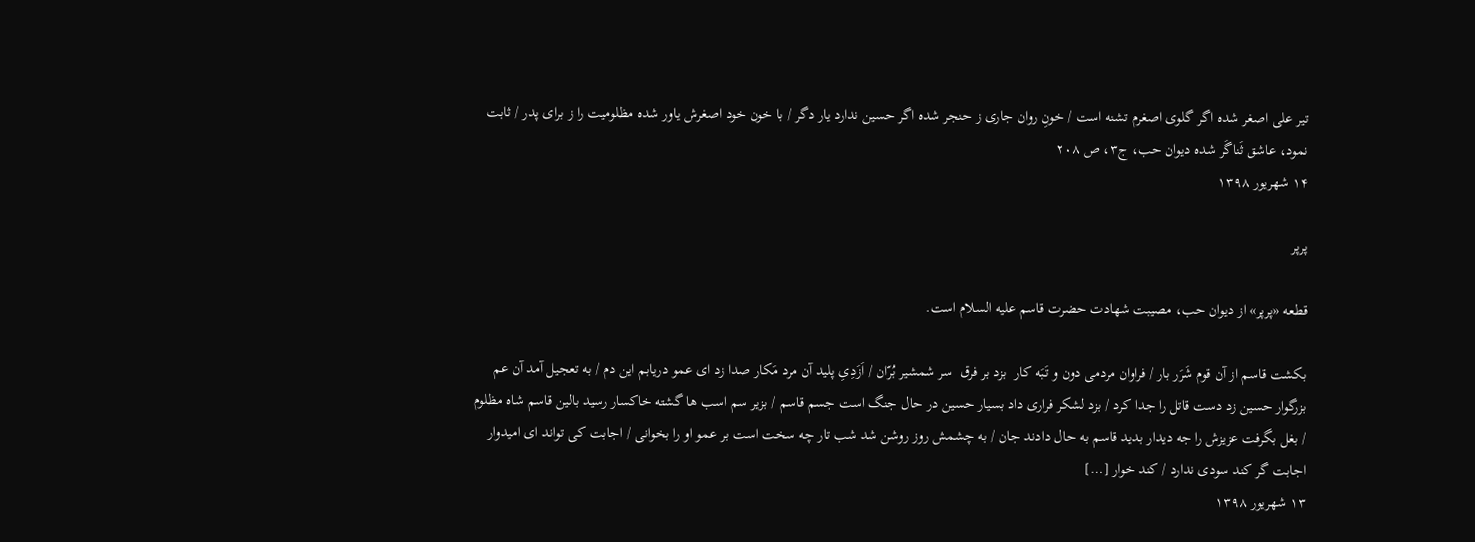تیر علی اصغر شده اگر گلوی اصغرم تشنه است / خونِ روان جاری ز حنجر شده اگر حسین ندارد یار دگر / با خون خود اصغرش یاور شده مظلومیت را ز برای پدر / ثابت نمود، عاشق ثَناگَر شده دیوان حب، ج۳، ص ۲۰۸
۱۴ شهریور ۱۳۹۸

پرپر

قطعه «پرپر» از دیوان حب، مصیبت شهادت حضرت قاسم علیه السلام است.

بکشت قاسم از آن قوم شَرَر بار / فراوان مردمی دون و تَبَه کار  بزد بر فرق  سر شمشیر بُرّان / اَزَدِیِ پلید آن مرد مَکار صدا زد ای عمو دریابم این دم / به تعجیل آمد آن عم بزرگوار حسین زد دست قاتل را جدا کرد / بزد لشکر فراری داد بسیار حسین در حال جنگ است جسم قاسم / بزیر سم اسب ها گشته خاکسار رسید بالین قاسم شاه مظلوم / بغل بگرفت عزیزش را جه دیدار بدید قاسم به حال دادند جان / به چشمش روز روشن شد شب تار چه سخت است بر عمو او را بخوانی / اجابت کی تواند ای امیدوار اجابت گر کند سودی ندارد / کند خوار […]
۱۳ شهریور ۱۳۹۸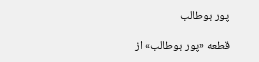پور بوطالب

قطعه «پور بوطالب» از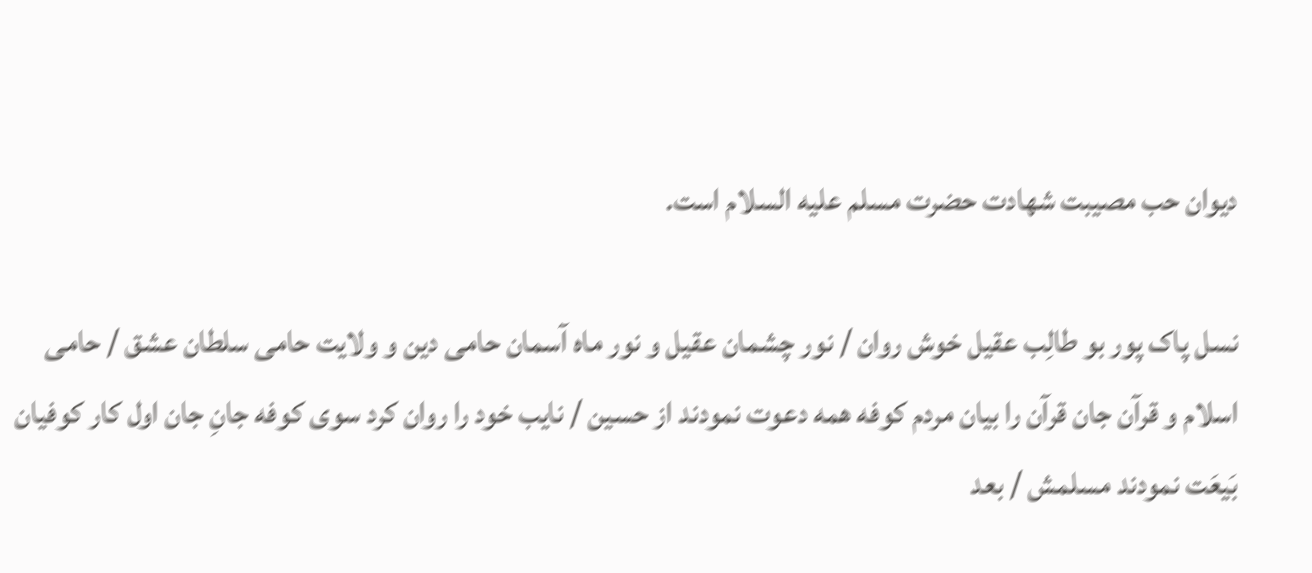دیوان حب مصیبت شهادت حضرت مسلم علیه السلام است.

نسل پاک پور بو طالِب عقیل خوش روان / نور چشمان عقیل و نور ماه آسمان حامی دین و ولایت حامی سلطان عشق / حامی اسلام و قرآن جان قرآن را بیان مردم کوفه همه دعوت نمودند از حسین / نایب خود را روان کرد سوی کوفه جانِ جان اول کار کوفیان بَیعَت نمودند مسلمش / بعد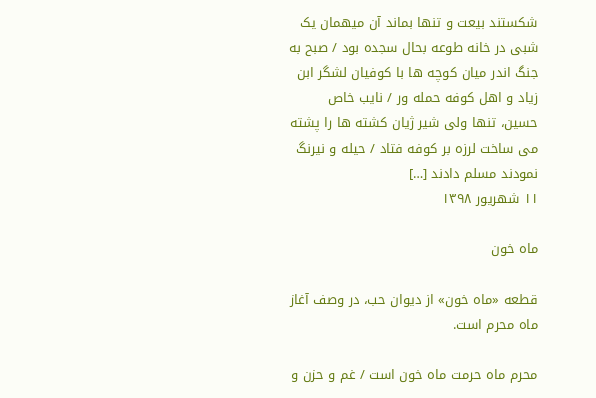شکستند بیعت و تنها بماند آن میهمان یک شبی در خانه طوعه بحال سجده بود / صبح به جنگ اندر میان کوچه ها با کوفیان لشگر ابن زیاد و اهل کوفه حمله ور / نایب خاص حسین، تنها ولی شیر ژیان کشته ها را پشته می ساخت لرزه بر کوفه فتاد / حیله و نیرنگ نمودند مسلم دادند […]
۱۱ شهریور ۱۳۹۸

ماه خون

قطعه «ماه خون» از دیوان حب، در وصف آغاز ماه محرم است.

محرم ماه حرمت ماه خون است / غم و حزن و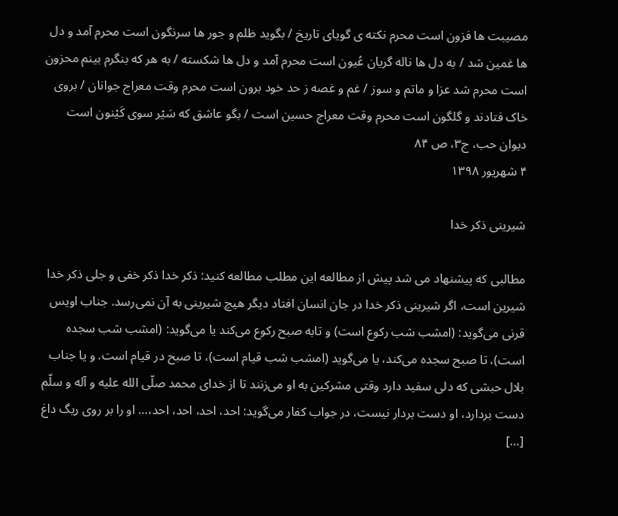مصیبت ها فزون است محرم نکته ی گویای تاریخ / بگوید ظلم و جور ها سرنگون است محرم آمد و دل ها غمین شد / به دل ها ناله گریان عُیون است محرم آمد و دل ها شکسته / به هر که بنگرم بینم محزون است محرم شد عزا و ماتم و سوز / غم و غصه ز حد خود برون است محرم وقت معراج جوانان / بروی خاک فتادند و گلگون است محرم وقت معراج حسین است / بگو عاشق که سَیْر سوی کَیْنون است دیوان حب، ج۳، ص ۸۴
۴ شهریور ۱۳۹۸

شیرینى ذکر خدا

مطالبی که پیشنهاد می شد پیش از مطالعه این مطلب مطالعه کنید: ذکر خدا ذکر خفی و جلی ذکر خدا شیرین است، اگر شیرینى ذکر خدا در جان انسان افتاد دیگر هیچ شیرینى به آن نمى‌رسد. جناب اویس قرنى مى‌گوید: (امشب شب رکوع است) و تابه صبح رکوع مى‌کند یا مى‌گوید: (امشب شب سجده است)، تا صبح سجده مى‌کند، یا مى‌گوید (امشب شب قیام است)، تا صبح در قیام است. و یا جناب بلال حبشى که دلى سفید دارد وقتى مشرکین به او مى‌زنند تا از خداى محمد صلّى الله علیه و آله و سلّم دست بردارد، او دست بردار نیست، در جواب کفار مى‌گوید: احد، احد، احد، احد،… او را بر روى ریگ داغ […]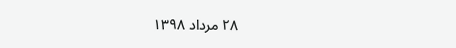۲۸ مرداد ۱۳۹۸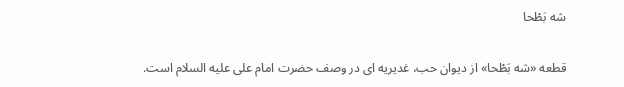شه بَطْحا

قطعه «شه بَطْحا» از دیوان حب، غدیریه ای در وصف حضرت امام علی علیه السلام است.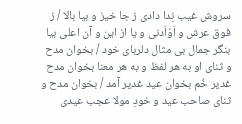سروش غیب نِدا دادی ز جا خیز و بیا بالا / ز فوق عرش و اَوْاَدنی و یا از این و آن اعلی بیا بنگر جمال بی مثال دلربای خود / بخوان مدح و ثنای او به هر لفظ و به هر معنا بخوان مدح غدیر خُم بخوان عید غدیر آمد / بخوان مدح و ثنای صاحب عید و خودِ مولا عجب عیدی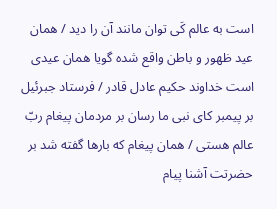است به عالم کَی توان مانند آن را دید / همان عید ظهور و باطن واقع شده گویا همان عیدی است خداوند حکیم عادل قادر / فرستاد جبرئیل بر پیمبر کای نبی ما رسان بر مردمان پیغام ربّ عالم هستی / همان پیغام که بارها گفته شد بر حضرتت آشنا پیام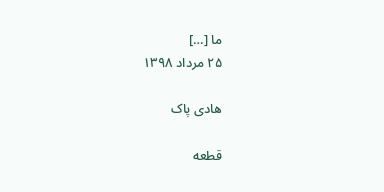ما […]
۲۵ مرداد ۱۳۹۸

هادی پاک

قطعه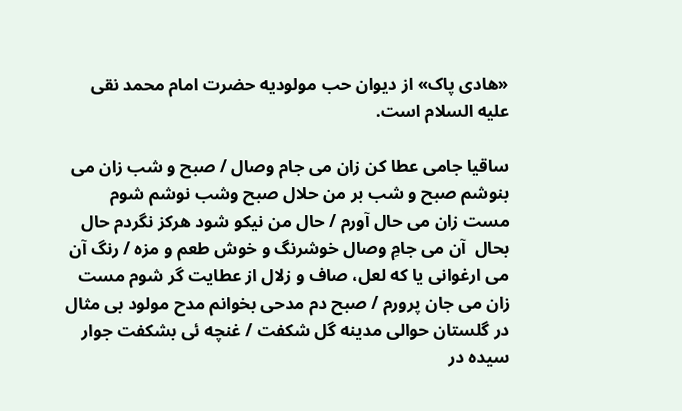«هادی پاک» از دیوان حب مولودیه حضرت امام محمد نقی علیه السلام است.

ساقیا جامی عطا کن زان می جام وصال / صبح و شب زان می بنوشم صبح و شب بر من حلال صبح وشب نوشم شوم مست زان می حال آورم / حال من نیکو شود هرکز نگردم حال بحال  آن می جامِ وصال خوشرنگ و خوش طعم و مزه / رنگ آن می ارغوانی یا که لعل، صاف و زلال از عطایت گر شوم مست زان می جان پرورم / صبح دم مدحی بخوانم مدح مولود بی مثال در گلستان حوالی مدینه گل شکفت / غنچه ئی بشکفت جوار سیده در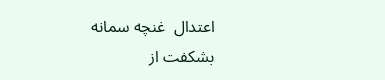اعتدال  غنچه سمانه بشکفت از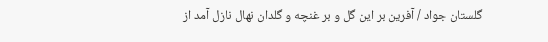گلستان جواد / آفرین بر این گل و بر غنچه و گلدان نهال نازل آمد از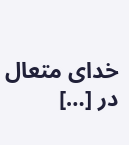خدای متعال در […]